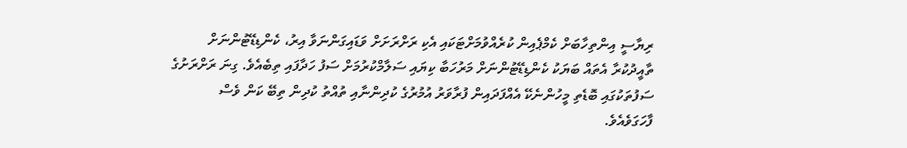ރިޔާސީ އިންތިހާބަށް ކެމްޕެއިން ކުރެއްވުމަށްޓަކައި އެކި ރަށްރަށަށް ވަޑައިގަންނަވާ އިރު، ކެންޑިޑޭޓުންނަށް ތާއީދުކުރާ އެތައް ބަޔަކު ކެންޑިޑޭޓުންނަށް މަރުހަބާ ކިޔައި ސަލާމްކުރުމަށް ސަފު ހަދާފައި ތިބެއެވެ. ގިނަ ރަށްރަށުގެ ސަފުތަކުގައި ބޮޑެތި މީހުންނެކޭ އެއްފަދައިން ފުރާވަރު އުމުރުގެ ކުދިންނާއި ތުއްތު ކުދިން ތިބޭ ކަން ވެސް ފާހަގަވެއެވެ.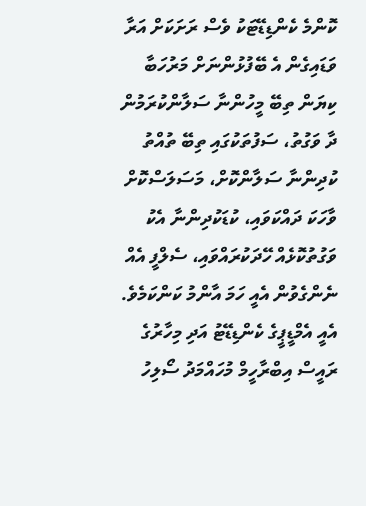ކޮންމެ ކެންޑިޑޭޓަކު ވެސް ރަށަކަށް އަރާ ވަޑައިގެން އެ ބޭފުޅުންނަށް މަރުހަބާ ކިޔަން ތިބޭ މީހުންނާ ސަލާންކުރަމުން ދާ ވަގުތު، ސަފުތަކުގައި ތިބޭ ތުއްތު ކުދިންނާ ސަލާންކޮށް، މަސަލަސްކޮށް ވާހަކަ ދައްކަވައި، ކުޑަކުދިންނާ އެކު ވަގުތުކޮޅެއް ހޭދަކުރައްވައި، ސެލްފީ އެއް ނެންގެވުން އެއީ ހަމަ އާންމު ކަންކަމެވެ. އެއީ އެމްޑީޕީގެ ކެންޑިޑޭޓު އަދި މިހާރުގެ ރައީސް އިބްރާހީމް މުހައްމަދު ސޯލިހު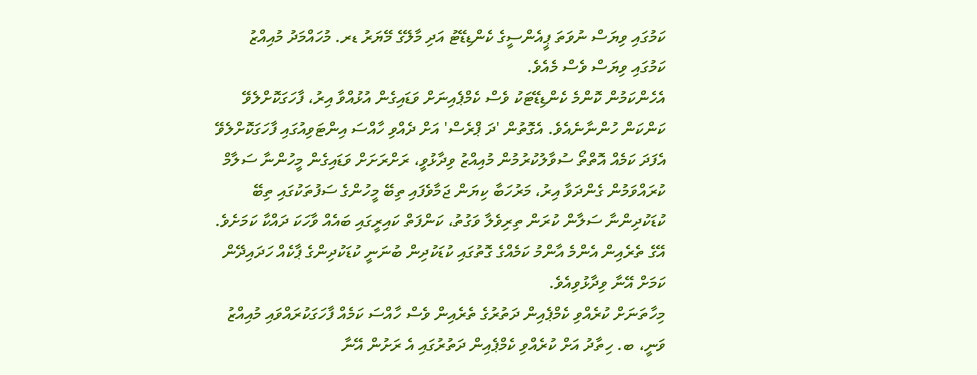ކަމުގައި ވިޔަސް ނުވަތަ ޕީއެންސީގެ ކެންޑިޑޭޓު އަދި މާލޭގެ މޭޔަރު ޑރ. މުހައްމަދު މުއިއްޒު ކަމުގައި ވިޔަސް ވެސް މެއެވެ.
އެހެންކަމުން ކޮންމެ ކެންޑިޑޭޓަކު ވެސް ކެމްޕެއިނަށް ވަޑައިގެން އުޅުއްވާ އިރު، ފާހަގަކޮށްލެވޭ ކަންކަން ހުންނާނެއެވެ. އެގޮތުން 'ދަ ޕްރެސް' އަށް ދެއްވި ހާއްސަ އިންޓަވިއުގައި ފާހަގަކޮށްލެވޭ އެފަދަ ކަމެއް އޮތްތޯ ސުވާލުކުރުމުން މުއިއްޒު ވިދާޅުވީ، ރަށްރަށަށް ވަޑައިގެން މީހުންނާ ސަލާމް ކުރައްވަމުން ގެންދަވާ އިރު، މަރުހަބާ ކިޔަން ޖަމާވެފައި ތިބޭ މީހުންގެ ސަފުތަކުގައި ތިބޭ ކުޑަކުދިންނާ ސަލާން ކުރަން ތިރިވެލާ ވަގުތު، ކަންފަތް ކައިރީގައި ބައެއް ވާހަކަ ދައްކާ ކަމަށެވެ. އޭގެ ތެރެއިން އެންމެ އާންމު ކަމެއްގެ ގޮތުގައި ކުޑަކުދިން ބުނަނީ ކުޑަކުދިންގެ ޕާކެއް ހަދައިދޭން ކަމަށް އޭނާ ވިދާޅުވިއެވެ.
މިހާތަނަށް ކުރެއްވި ކެމްޕެއިން ދަތުރުގެ ތެރެއިން ވެސް ހާއްސަ ކަމެއް ފާހަގަކުރައްވައި މުއިއްޒު ވަނީ، ބ. ހިތާދު އަށް ކުރެއްވި ކެމްޕެއިން ދަތުރުގައި އެ ރަށުން އޭނާ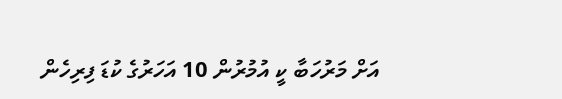އަށް މަރުހަބާ ކީ އުމުރުން 10 އަހަރުގެ ކުޑަ ފިރިހެން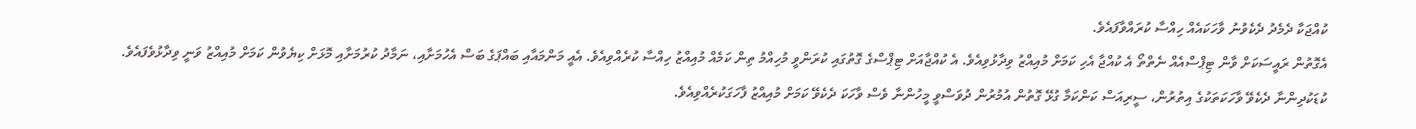ކުއްޖަކާ ދެމެދު ދެކެވުނު ވާހަކައެއް ހިއްސާ ކުރައްވާފައެވެ.
އެގޮތުން ރައީސަކަށް ވާން ޓިޕްސްއެއް ނެތްތޯ އެ ކުއްޖާ އެހި ކަމަށް މުއިއްޒު ވިދާޅުވިއެވެ. އެ ކުއްޖާއަށް ޓިޕްސްގެ ގޮތުގައި ކުރަންވީ މުހިއްމު ތިން ކަމެއް މުއިއްޒު ހިއްސާ ކުރެއްވިއެވެ. އެއީ މަންމައާއި ބައްޕަގެ ބަސް އެހުމަށާއި، ނަމާދު ކުރުމަށާއި މޮޅަށް ކިޔެވުން ކަމަށް މުއިއްޒު ވަނީ ވިދާޅުވެފައެވެ.
ކުޑަކުދިންނާ ދެކެވޭ ވާހަކަތަކުގެ އިތުރުން، ސީރިއަސް ކަންކަމާ ގުޅޭ ގޮތުން އުމުރުން ދުވަސްވީ މީހުންނާ ވެސް ވާހަކަ ދެކެވޭ ކަމަށް މުއިއްޒު ފާހަގަކުރެއްވިއެވެ.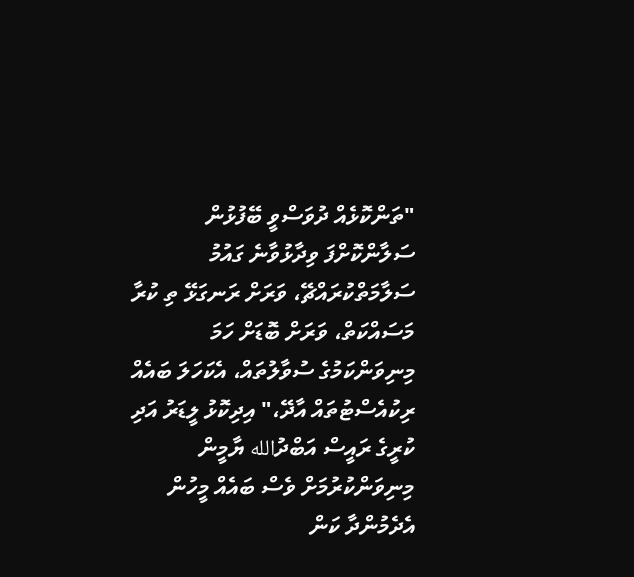"ތަންކޮޅެއް ދުވަސްވީ ބޭފުޅުން ސަލާންކޮށްފަ ވިދާޅުވާނެ ގައުމު ސަލާމަތްކުރައްޗޭ، ވަރަށް ރަނގަޅޭ ތި ކުރާ މަސައްކަތް، ވަރަށް ބޮޑަށް ހަމަ މިނިވަންކަމުގެ ސުވާލުތައް، އެކަހަލަ ބައެއް ރިކުއެސްޓުތައް އާދޭ،" އިދިކޮޅު ލީޑަރު އަދި ކުރީގެ ރައީސް އަބްދުالله ޔާމީން މިނިވަންކުރުމަށް ވެސް ބައެއް މީހުން އެދެމުންދާ ކަން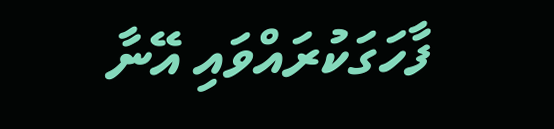ފާހަގަކުރައްވައި އޭނާ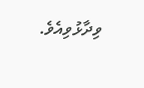ވިދާޅުވިއެވެ.